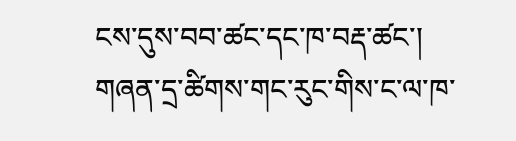ངས་དུས་བབ་ཚང་དང་ཁ་བརྡ་ཚང་། གཞན་དྲ་ཚིགས་གང་རུང་གིས་ང་ལ་ཁ་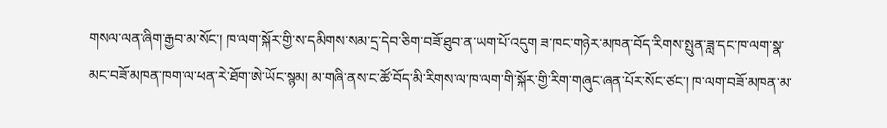གསལ་ལན་ཞིག་རྒྱབ་མ་སོང་། ཁ་ལག་སྐོར་གྱི་ས་དམིགས་སམ་དྲ་དེབ་ཅིག་བཟོ་ཐུབ་ན་ཡག་པོ་འདུག ཟ་ཁང་གཉེར་མཁན་བོད་རིགས་སྤུན་ཟླ་དང་ཁ་ལག་སྣ་མང་བཟོ་མཁན་ཁག་ལ་ཕན་རེ་ཐོག་ཨེ་ཡོང་སྙམ། མ་གཞི་ནས་ང་ཚོ་བོད་མི་རིགས་ལ་ཁ་ལག་གི་སྐོར་གྱི་རིག་གཞུང་ཞན་པོར་སོང་ཙང་། ཁ་ལག་བཟོ་མཁན་མ་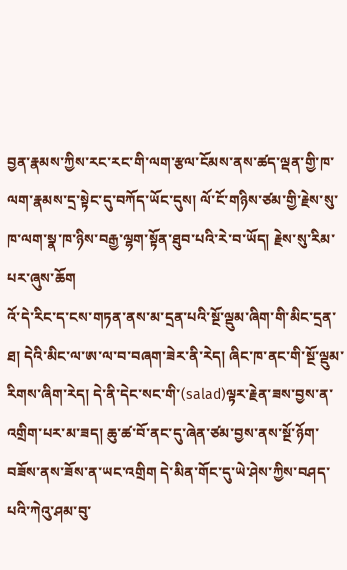བྱན་རྣམས་ཀྱིས་རང་རང་གི་ལག་རྩལ་ངོམས་ནས་ཚད་ལྡན་གྱི་ཁ་ལག་རྣམས་དྲ་སྟེང་དུ་བཀོད་ཡོང་དུས། ལོ་ངོ་གཉིས་ཙམ་གྱི་རྗེས་སུ་ཁ་ལག་སྣ་ཁ་ཉིས་བརྒྱ་ལྷག་སྟོན་ཐུབ་པའི་རེ་བ་ཡོད། རྗེས་སུ་རིམ་པར་ཞུས་ཆོག
འོ་དེ་རིང་ད་ངས་གཏན་ནས་མ་དྲན་པའི་སྔོ་ལྡུམ་ཞིག་གི་མིང་དྲན་ཐ། དེའི་མིང་ལ་ཨ་ལ་བ་བཞག་ཟེར་ནི་རེད། ཞིང་ཁ་ནང་གི་སྔོ་ལྡུམ་རིགས་ཞིག་རེད། དེ་ནི་དེང་སང་གི་(salad)ལྟར་རྗེན་ཟས་བྱས་ན་འགྲིག་པར་མ་ཟད། ཆུ་ཚ་བོ་ནང་དུ་ཞེན་ཙམ་བྱས་ནས་སྔོ་ཉོག་བཟོས་ནས་ཟོས་ན་ཡང་འགྲིག དེ་མིན་གོང་དུ་ཡེ་ཤེས་ཀྱིས་བཤད་པའི་ཀེའུ་ཤམ་བུ་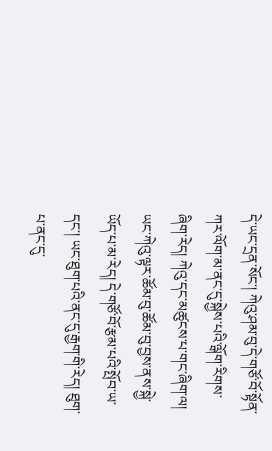དེ་ཡང་དྲན་སོང་། ཀེའུ་ཤམ་བུ་དེ་གཙོ་བོ་སྟོན་ཀར་ལོག་མ་ནང་དུ་སྐྱེས་པའི་ལྒོག་རིགས་ཞིག་རེད། ཀེའུ་དང་མཚུངས་པ་གང་ཞིག་ལ། ཡང་ཀེའུ་ལྟར་ཚོམ་བུ་ཚོམ་བུ་བྱས་ནས་སྐྱེ་ཡོད་པ་མ་རེད། དེ་གཙོ་བོ་རྩམ་པའི་སྤོབ་ཡ་དང་། ཡང་ཐུག་པའི་ནང་དུ་རྒྱག་གི་རེད། ཐུག་པ་ནང་དུ་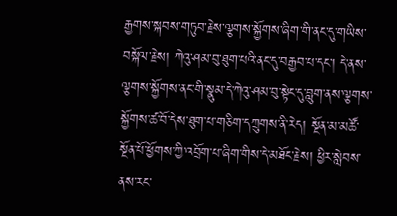རྒྱགས་སྐབས་གཏུབ་རྗེས་ལྕགས་སྐྱོགས་ཞིག་གི་ནང་དུ་གཡིས་བསྐོལ་རྗེས། ཀེའུ་ཤམ་བུ་ཐུག་པའི་ནང་དུ་བརྒྱབ་པ་དང་། དེ་ནས་ལྕགས་སྐྱོགས་ནང་གི་སྣུམ་དེ་ཀེའུ་ཤམ་བུ་སྟེང་དུ་བླུག་ནས་ལྕགས་སྐྱོགས་ཚ་བོ་དེས་ཐུག་པ་གཅིག་དཀྲུགས་ནི་རེད། སྔོན་མ་མཚོ་སྔོན་པོ་ཕྱོགས་ཀྱི་འབྲོག་པ་ཞིག་གིས་དེ་མཐོང་རྗེས། ཕྱིར་སླེབས་ནས་རང་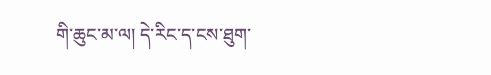གི་ཆུང་མ་ལ། དེ་རིང་ད་ངས་ཐུག་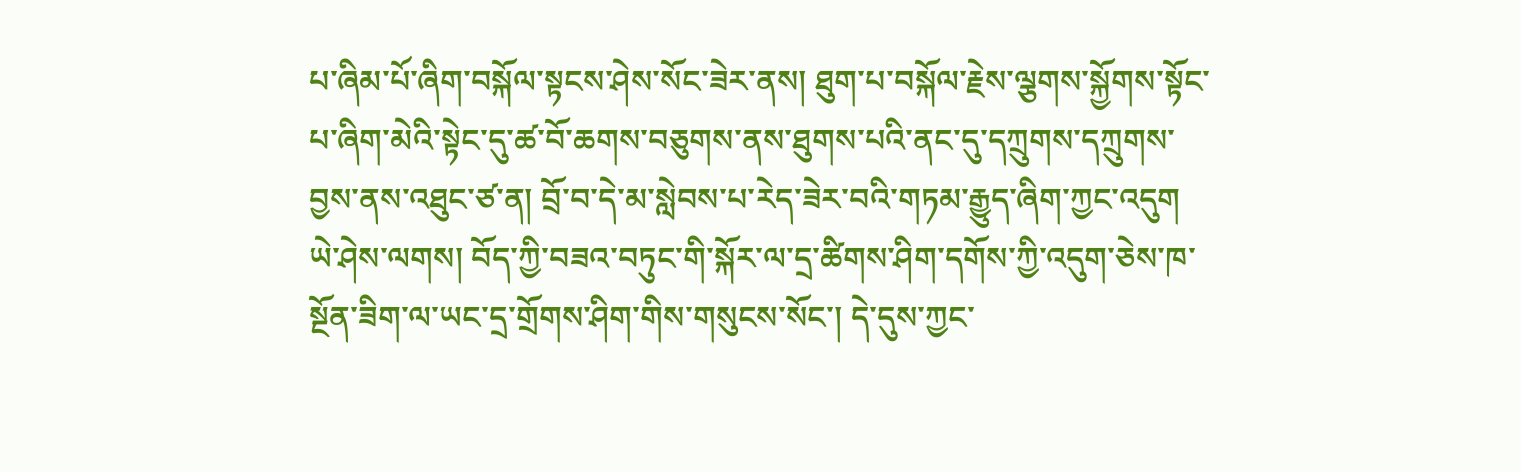པ་ཞིམ་པོ་ཞིག་བསྐོལ་སྟངས་ཤེས་སོང་ཟེར་ནས། ཐུག་པ་བསྐོལ་རྗེས་ལྕགས་སྐྱོགས་སྟོང་པ་ཞིག་མེའི་སྟེང་དུ་ཚ་བོ་ཆགས་བཅུགས་ནས་ཐུགས་པའི་ནང་དུ་དཀྲུགས་དཀྲུགས་བྱས་ནས་འཐུང་ཙ་ན། བྲོ་བ་དེ་མ་སླེབས་པ་རེད་ཟེར་བའི་གཏམ་རྒྱུད་ཞིག་ཀྱང་འདུག
ཡེ་ཤེས་ལགས། བོད་ཀྱི་བཟའ་བཏུང་གི་སྐོར་ལ་དྲ་ཚིགས་ཤིག་དགོས་ཀྱི་འདུག་ཅེས་ཁ་སྔོན་ཟིག་ལ་ཡང་དྲ་གྲོགས་ཤིག་གིས་གསུངས་སོང་། དེ་དུས་ཀྱང་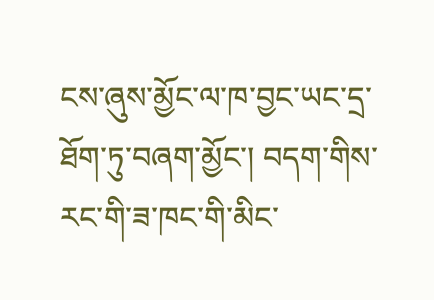ངས་ཞུས་མྱོང་ལ་ཁ་བྱང་ཡང་དྲ་ཐོག་ཏུ་བཞག་མྱོང་། བདག་གིས་རང་གི་ཟ་ཁང་གི་མིང་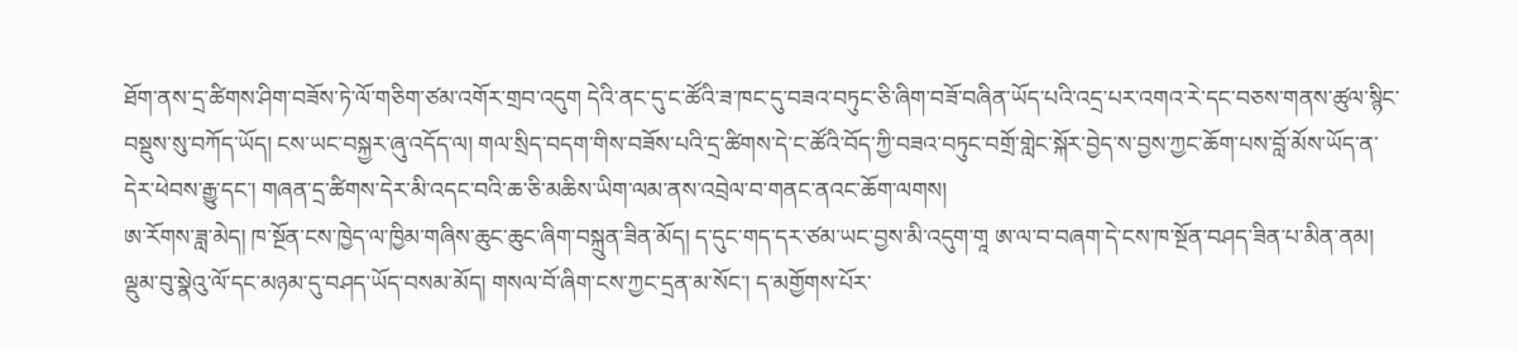ཐོག་ནས་དྲ་ཚིགས་ཤིག་བཟོས་ཏེ་ལོ་གཅིག་ཙམ་འགོར་གྲབ་འདུག དེའི་ནང་དུ་ང་ཚོའི་ཟ་ཁང་དུ་བཟའ་བཏུང་ཅི་ཞིག་བཟོ་བཞིན་ཡོད་པའི་འདྲ་པར་འགའ་རེ་དང་བཅས་གནས་ཚུལ་སྙིང་བསྡུས་སུ་བཀོད་ཡོད། ངས་ཡང་བསྐྱར་ཞུ་འདོད་ལ། གལ་སྲིད་བདག་གིས་བཟོས་པའི་དྲ་ཚིགས་དེ་ང་ཚོའི་བོད་ཀྱི་བཟའ་བཏུང་བགྲོ་གླེང་སྐོར་བྱེད་ས་བྱས་ཀྱང་ཆོག་པས་བློ་མོས་ཡོད་ན་དེར་ཕེབས་རྒྱུ་དང་། གཞན་དྲ་ཚིགས་དེར་མི་འདང་བའི་ཆ་ཅི་མཆིས་ཡིག་ལམ་ནས་འབྲེལ་བ་གནང་ནའང་ཆོག་ལགས།
ཨ་རོགས་ཟླ་མེད། ཁ་སྔོན་ངས་ཁྱེད་ལ་ཁྱིམ་གཞིས་ཆུང་ཆུང་ཞིག་བསྐྲུན་ཟིན་མོད། ད་དུང་གད་དར་ཙམ་ཡང་བྱས་མི་འདུག་གཱ ཨ་ལ་བ་བཞག་དེ་ངས་ཁ་སྔོན་བཤད་ཟིན་པ་མིན་ནམ། ལྡུམ་བུ་སྣེའུ་ལོ་དང་མཉམ་དུ་བཤད་ཡོད་བསམ་མོད། གསལ་བོ་ཞིག་ངས་ཀྱང་དྲན་མ་སོང་། ད་མགྱོགས་པོར་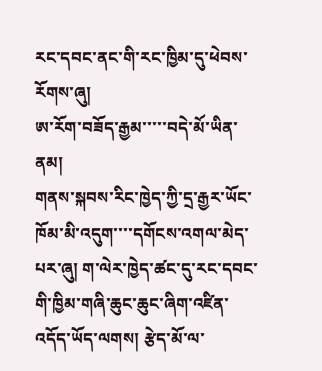རང་དབང་ནང་གི་རང་ཁྱིམ་དུ་ཕེབས་རོགས་ཞུ།
ཨ་རོག་བཟོད་རྒྱམ་་་་་བདེ་མོ་ཡིན་ནམ།
གནས་སྐབས་རིང་ཁྱེད་ཀྱི་དྲ་རྒྱར་ཡོང་ཁོམ་མི་འདུག་་་་དགོངས་འགལ་མེད་པར་ཞུ། ག་ལེར་ཁྱེད་ཚང་དུ་རང་དབང་གི་ཁྱིམ་གཞི་ཆུང་ཆུང་ཞིག་འཛིན་འདོད་ཡོད་ལགས། རྩེད་མོ་ལ་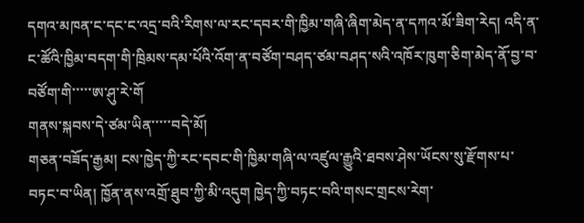དགའ་མཁན་ང་དང་ང་འདྲ་བའི་རིགས་ལ་རང་དབར་གི་ཁྱིམ་གཞི་ཞིག་མེད་ན་དཀའ་མོ་ཟིག་རེད། འདི་ན་ང་ཚོའི་ཁྱིམ་བདག་གི་ཁྲིམས་དམ་པོའི་འོག་ན་བཙོག་བཤད་ཙམ་བཤད་སའི་འཁོར་ཁུག་ཅིག་མེད་ནོ་བྱ་བ་བཙོག་གི་་་་་ཨ་ཤུ་རེ་གོ
གནས་སྐབས་དེ་ཙམ་ཡིན་་་་་བདེ་མོ།
གཅན་བཟོད་རྒྱམ། ངས་ཁྱེད་ཀྱི་རང་དབང་གི་ཁྱིམ་གཞི་ལ་འཛུལ་རྒྱུའི་ཐབས་ཤེས་ཡོངས་སུ་རྫོགས་པ་བཏང་བ་ཡིན། ཁྱོན་ནས་འགྲོ་ཐུབ་ཀྱི་མི་འདུག ཁྱེད་ཀྱི་བཏང་བའི་གསང་གྲངས་རེག་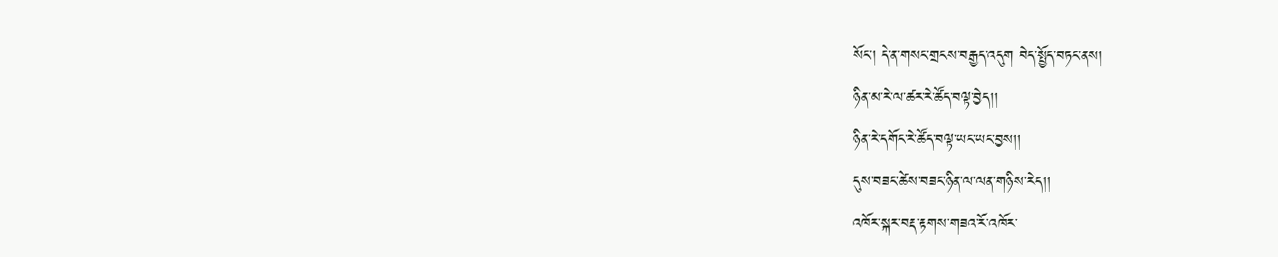སོང་། དེ་ན་གསང་གྲངས་བརྒྱད་འདུག བེད་སྤྱོད་བཏང་ནས།
ཉིན་མ་རེ་ལ་ཚར་རེ་ཚོད་བལྟ་བྱེད།།
ཉིན་རེ་དགོང་རེ་ཚོད་བལྟ་ཡང་ཡང་བྱས།།
དུས་བཟང་ཚེས་བཟང་ཉིན་ལ་ལན་གཉིས་རེད།།
འཁོར་སྐར་བརྡ་རྟགས་གཟའ་རོ་འཁོར་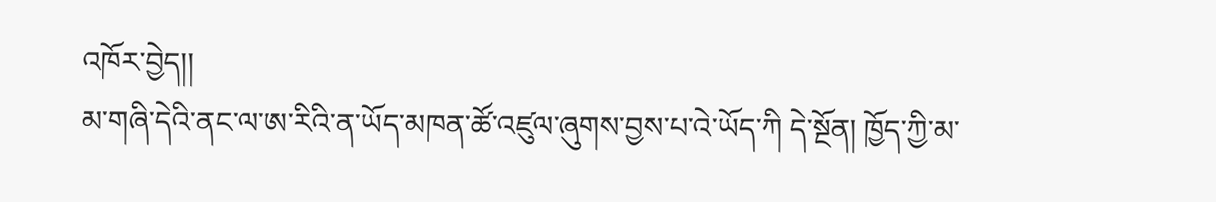འཁོར་བྱེད།།
མ་གཞི་དེའི་ནང་ལ་ཨ་རིའི་ན་ཡོད་མཁན་ཚོ་འཛུལ་ཞུགས་བྱས་པ་འེ་ཡོད་ཀི དེ་སྔོན། ཁྱོད་ཀྱི་མ་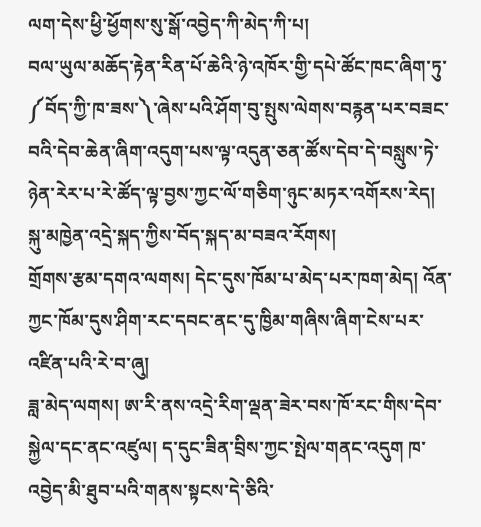ལག་དེས་ཕྱི་ཕྱོགས་སུ་སྒོ་འབྱེད་ཀི་མེད་ཀི་པ།
བལ་ཡུལ་མཆོད་རྟེན་རིན་པོ་ཆེའི་ཉེ་འཁོར་གྱི་དཔེ་ཚོང་ཁང་ཞིག་ཏུ་ ༼བོད་ཀྱི་ཁ་ཟས་༽་ཞེས་པའི་ཤོག་བུ་སྤུས་ལེགས་བརྙན་པར་བཟང་བའི་དེབ་ཆེན་ཞིག་འདུག་པས་ལྟ་འདུན་ཅན་ཚོས་དེབ་དེ་བསླུས་ཏེ་ཉེན་རེར་པ་རེ་ཚོད་ལྟ་བྱས་ཀྱང་ལོ་གཅིག་ཉུང་མཏར་འགོརས་རེད།
སྐུ་མཁྱེན་འདྲེ་སྐད་ཀྱིས་བོད་སྐད་མ་བཟའ་རོགས།
གྲོགས་རྩམ་དགའ་ལགས། དེང་དུས་ཁོམ་པ་མེད་པར་ཁག་མེད། འོན་ཀྱང་ཁོམ་དུས་ཤིག་རང་དབང་ནང་དུ་ཁྱིམ་གཞིས་ཞིག་ངེས་པར་འཛིན་པའི་རེ་བ་ཞུ།
ཟླ་མེད་ལགས། ཨ་རི་ནས་འདྲེ་རིག་ལྡན་ཟེར་བས་ཁོ་རང་གིས་དེབ་སྐྱེལ་དང་ནང་འཛུལ། ད་དུང་ཟིན་བྲིས་ཀྱང་སྤེལ་གནང་འདུག ཁ་འབྱེད་མི་ཐུབ་པའི་གནས་སྟངས་དེ་ཅིའི་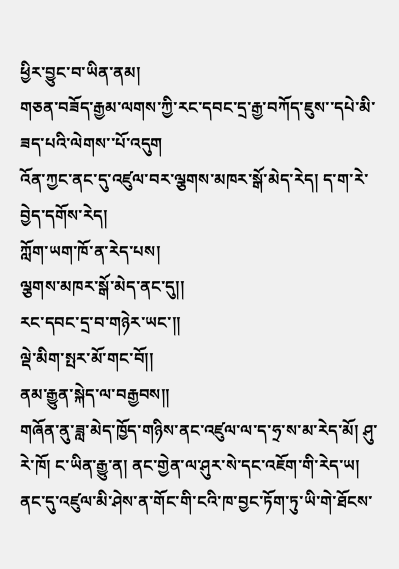ཕྱིར་བྱུང་བ་ཡིན་ནམ།
གཅན་བཟོད་རྒྱམ་ལགས་ཀྱི་རང་དབང་དྲ་རྒྱ་བཀོད་ཇུས་་དཔེ་མི་ཟད་པའི་ལེགས་་པོ་འདུག
འོན་ཀྱང་ནང་དུ་འཛུལ་བར་ལྕགས་མཁར་སྒོ་མེད་རེད། ད་ག་རེ་བྱེད་དགོས་རེད།
ཀློག་ཡག་ཁོ་ན་རེད་པས།
ལྕགས་མཁར་སྒོ་མེད་ནང་དུ།།
རང་དབང་དྲ་བ་གཉེར་ཡང་།།
ལྡེ་མིག་སྤར་མོ་གང་བོ།།
ནམ་རྒྱུན་སྐེད་ལ་བརྒྱབས།།
གཞོན་ནུ་ཟླ་མེད་ཁྱོད་གཉིས་ནང་འཛུལ་ལ་ད་ཧྲ་ས་མ་རེད་མོ། ཤུ་རེ་ཁོ། ང་ཡིན་རྒྱུ་ན། ནང་གྱེན་ལ་ཤུར་སེ་དང་འཇོག་གི་རེད་ཡ། ནང་དུ་འཛུལ་མི་ཤེས་ན་གོང་གི་ངའི་ཁ་བྱང་ཏོག་ཏུ་ཡི་གེ་ཐོངས་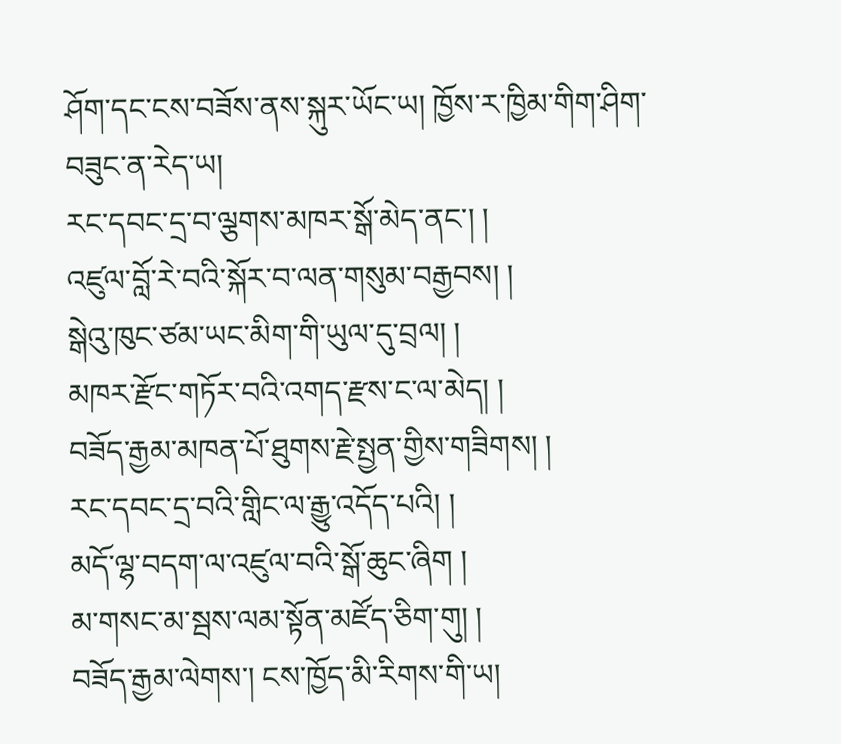ཤོག་དང་ངས་བཟོས་ནས་སྐུར་ཡོང་ཡ། ཁྱོས་ར་ཁྱིམ་གིག་ཤིག་བཟུང་ན་རེད་ཡ།
རང་དབང་དྲ་བ་ལྕགས་མཁར་སྒོ་མེད་ནང་། །
འཛུལ་བློ་རེ་བའི་སྐོར་བ་ལན་གསུམ་བརྒྱབས། །
སྒེའུ་ཁུང་ཙམ་ཡང་མིག་གི་ཡུལ་དུ་བྲལ། །
མཁར་རྫོང་གཏོར་བའི་འགད་རྫས་ང་ལ་མེད། །
བཟོད་རྒྱམ་མཁན་པོ་ཐུགས་རྗེ་སྤྱན་གྱིས་གཟིགས། །
རང་དབང་དྲ་བའི་གླིང་ལ་རྒྱུ་འདོད་པའི། །
མདོ་ལྷ་བདག་ལ་འཛུལ་བའི་སྒོ་ཆུང་ཞིག །
མ་གསང་མ་སྦས་ལམ་སྟོན་མཛོད་ཅིག་གུ། །
བཟོད་རྒྱམ་ལེགས་། ངས་ཁྱོད་མི་རིགས་གི་ཡ།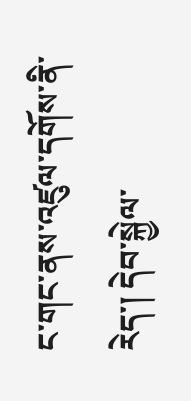ང་གང་ནས་འཛུལ་དགོས་ནི་རེད་། དེབ་སྐྱེལ་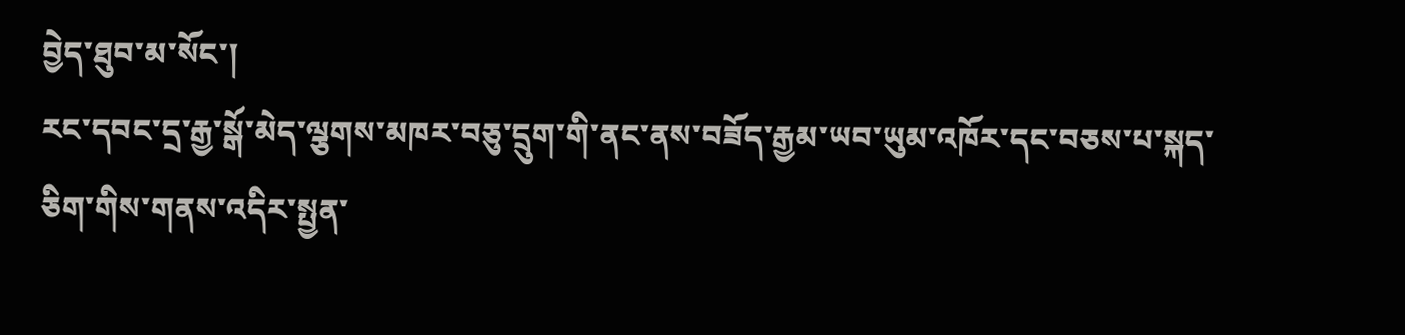བྱེད་ཐུབ་མ་སོང་།
རང་དབང་དྲ་རྒྱ་སྒོ་མེད་ལྕགས་མཁར་བཅུ་དྲུག་གི་ནང་ནས་བཟོད་རྒྱམ་ཡབ་ཡུམ་འཁོར་དང་བཅས་པ་སྐད་ཅིག་གིས་གནས་འདིར་སྤྱན་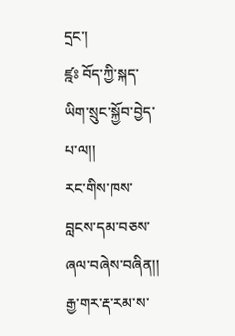དྲང་།
ཛྰཿ བོད་ཀྱི་སྐད་ཡིག་སྲུང་སྐྱོབ་བྱེད་པ་ལ།།
རང་གིས་ཁས་བླངས་དམ་བཅས་ཞལ་བཞེས་བཞིན།།
རྒྱ་གར་རྡ་རམ་ས་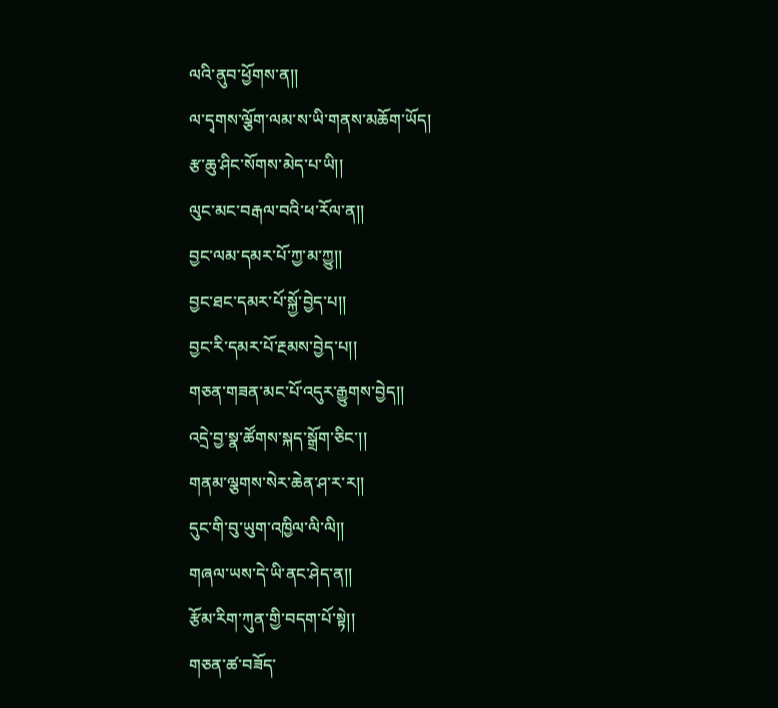ལའི་ནུབ་ཕྱོགས་ན།།
ལ་དྭགས་ལྕོག་ལམ་ས་ཡི་གནས་མཆོག་ཡོད།
རྩ་ཆུ་ཤིང་སོགས་མེད་པ་ཡི།།
ལུང་མང་བརྒལ་བའི་ཕ་རོལ་ན།།
བྱང་ལམ་དམར་པོ་ཀྱ་མ་ཀྱུ།།
བྱང་ཐང་དམར་པོ་སྐྱོ་བྱེད་པ།།
བྱང་རི་དམར་པོ་རྔམས་བྱེད་པ།།
གཅན་གཟན་མང་པོ་འདུར་རྒྱུགས་བྱེད།།
འདྲེ་བྱ་སྣ་ཚོགས་སྐད་སྒྲོག་ཅིང་།།
གནམ་ལྕགས་སེར་ཆེན་ཤ་ར་ར།།
དུང་གི་བུ་ཡུག་འཁྱིལ་ལི་ལི།།
གཞལ་ཡས་དེ་ཡི་ནང་ཤེད་ན།།
རྩོམ་རིག་ཀུན་གྱི་བདག་པོ་སྟེ།།
གཅན་ཚ་བཟོད་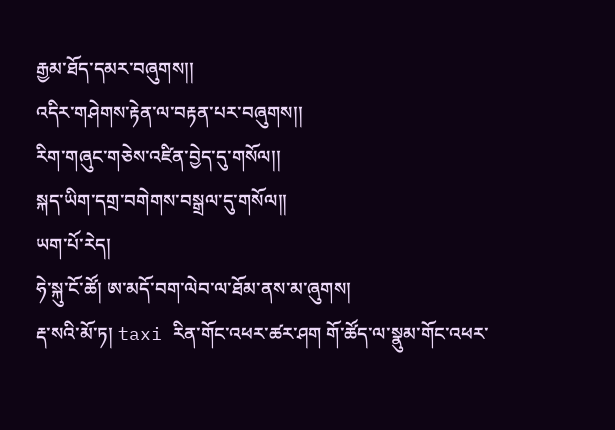རྒྱམ་ཐོད་དམར་བཞུགས།།
འདིར་གཤེགས་རྟེན་ལ་བརྟན་པར་བཞུགས།།
རིག་གཞུང་གཅེས་འཛིན་བྱེད་དུ་གསོལ།།
སྐད་ཡིག་དགྲ་བགེགས་བསྒྲལ་དུ་གསོལ།།
ཡག་པོ་རེད།
ཧེ་སྐུ་ངོ་ཚོ། ཨ་མདོ་བག་ལེབ་ལ་ཐོམ་ནས་མ་ཞུགས།
རྡ་སའི་མོ་ཏ། taxi རིན་གོང་འཕར་ཚར་ཤག གོ་ཚོད་ལ་སྣུམ་གོང་འཕར་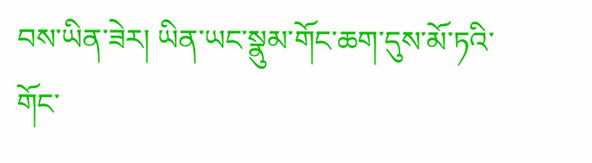བས་ཡིན་ཟེར། ཡིན་ཡང་སྣུམ་གོང་ཆག་དུས་མོ་ཏའི་གོང་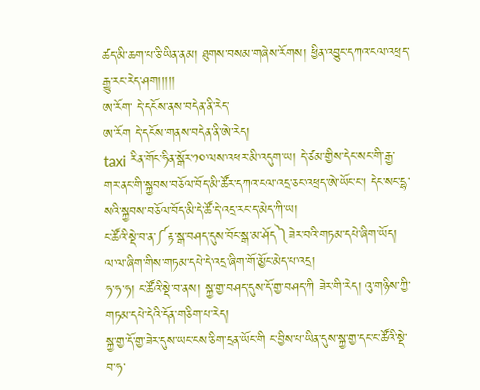ཚད་མི་ཆག་པ་ཅི་ཡིན་ནམ། ཐུགས་བསམ་གཞེས་རོགས། ཕྱིན་འབྱུང་དཀའ་ངལ་འཕྲད་རྒྱུ་རང་རེད་ཤག།།།།།
ཨ་རོག་ དེ་དངོས་ནས་བདེན་ནི་རེད་
ཨ་རོག དེ་དངོས་གནས་བདེན་ནི་ཨེ་རེད།
taxi རིན་གོང་ཧིན་སྒོར་༡༠་ལས་འཕར་མི་འདུག་ཡ། དེ་ཙམ་གྱིས་དེང་སང་གི་རྒྱ་གར་ནང་གི་སྐྱབས་བཅོལ་བོད་མི་ཚོར་དཀའ་ངལ་འདྲ་ཅང་འཕྲད་ཨེ་ཡོང་ང་། དེང་སང་དྷ་སའི་སྐྱབས་བཅོལ་བོད་མི་དེ་ཚོ་དེ་འདྲ་རང་ད་མེད་ཀི་ཡ།
ང་ཚོའི་སྡེ་བ་ན་༼རྟ་སྒ་བཤད་དུས་བོང་སྒ་མ་ཤོད༽ཟེར་བའི་གཏམ་དཔེ་ཞིག་ཡོད།
ལ་ལ་ཞིག་གིས་གཏམ་དཔེ་དེ་འདྲ་ཞིག་གོ་མྱོང་མེད་པ་འདྲ།
ཧ་ཧ་ཧ། ང་ཚོའི་སྡེ་བ་ནས། སྐྱ་གྱ་བཤད་དུས་དོ་གྱ་བཤད་ཀི ཟེར་གི་རེད། འུ་གཉིས་ཀྱི་གཏམ་དཔེ་དེའི་དོན་གཅིག་པ་རེད།
སྐྱ་གྱ་དོ་གྱ་ཟེར་དུས་ཡང་ངས་ཅིག་དྲན་ཡོང་གི ང་བྱིས་པ་ཡིན་དུས་སྐྱ་གྱ་དང་ང་ཚོའི་སྡེ་བ་ཧ་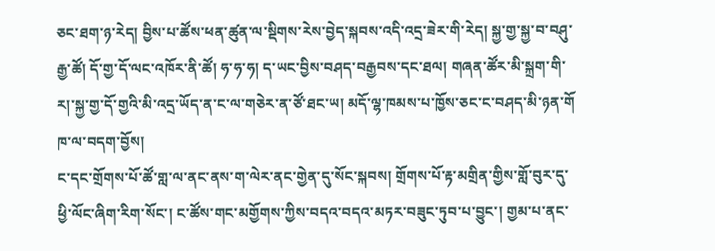ཅང་ཐག་ཉ་རེད། བྱིས་པ་ཚོས་ཕན་ཚུན་ལ་སྡིགས་རེས་བྱེད་སྐབས་འདི་འདྲ་ཟེར་གི་རེད། སྐྱ་གྱ་སྐྱ་བ་བཤུ་རྒྱ་ཚོ། དོ་གྱ་དོ་ལང་འཁོར་ནི་ཚོ། ཧ་ཧ་ཧ། ད་ཡང་བྱིས་བཤད་བརྒྱབས་དང་ཐལ། གཞན་ཚོར་མི་སྐྲག་གི་ར།་སྐྱ་གྱ་དོ་གྱའི་མི་འདྲ་ཡོད་ན་ང་ལ་གཅེར་ན་ཙོ་ཐང་ཡ། མདོ་ལྷ་ཁམས་པ་ཁྱོས་ཅང་ང་བཤད་མི་ཉན་གོ ཁ་ལ་བདག་བྱོས།
ང་དང་གྲོགས་པོ་ཚོ་གླ་ལ་ནང་ནས་ག་ལེར་ནང་གྱེན་དུ་སོང་སྐབས། གྲོགས་པོ་རྟ་མགྲིན་གྱིས་གློ་བུར་དུ་ཕྱི་ལོང་ཞིག་རིག་སོང་། ང་ཚོས་གང་མགྱོགས་ཀྱིས་བདའ་བདའ་མཏར་བཟུང་ཏུབ་པ་བྱུང་། གྱམ་པ་ནང་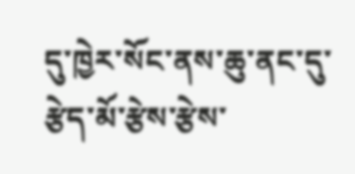དུ་ཁྱེར་སོང་ནས་ཆུ་ནང་དུ་རྩེད་མོ་རྩེས་རྩེས་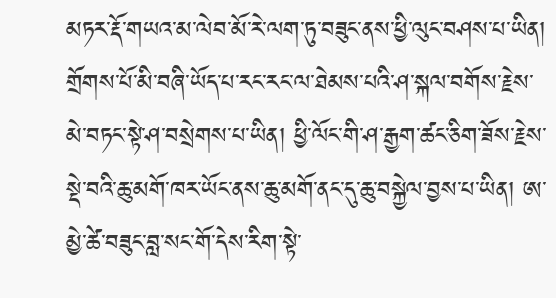མཏར་རྡོ་གཡའ་མ་ལེབ་མོ་རེ་ལག་ཏུ་བཟུང་ནས་ཕྱི་ལུང་བཤས་པ་ཡིན། གྲོགས་པོ་མི་བཞི་ཡོད་པ་རང་རང་ལ་ཐེམས་པའི་ཤ་སྐལ་བགོས་རྗེས་མེ་བཏང་སྟེ་ཤ་བསྲེགས་པ་ཡིན། ཕྱི་ལོང་གི་ཤ་རྒྱག་ཚང་ཅིག་ཟོས་རྗེས་སྡེ་བའི་ཆུ་མགོ་ཁར་ཡོང་ནས་ཆུ་མགོ་ནང་དུ་ཆུ་བསྐྱེལ་བྱས་པ་ཡིན། ཨ་མྱེ་ཚེ་བཟུང་བླ་སང་གོ་དེས་རིག་སྟེ་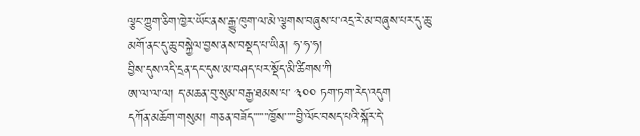ལྕང་ཀྱུག་ཅིག་ཁྱེར་ཡོང་ནས་རྒྱུ་ཁུག་ལ་མེ་ལྕགས་བཞུས་པ་འདྲ་རེ་མ་བཞུས་པར་དུ་ཆུ་མགོ་ནང་དུ་ཆུ་བསྐྱེལ་བྱས་ནས་བསྡད་པ་ཡིན། ཧ་ཧ་ཧ།
བྱིས་དུས་འདི་དྲན་དང་དུས་མ་བཤད་པར་སྡོད་མི་ཚིགས་ཀི
ཨ་ལ་ལ་ལ། ད་མཆན་བུ་སུམ་བརྒྱ་ཐམས་པ་ ༣༠༠ ཏག་ཏག་རེད་འདུག
དཀོན་མཆོག་གསུམ། གཅན་བཟོད་་་་་་་ཁྱོས་་་་་བྱི་ལོང་བསད་པའི་སྐོར་དེ་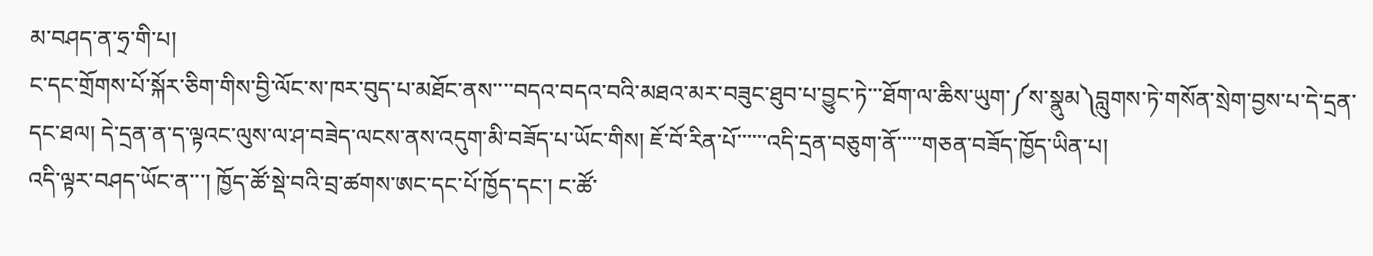མ་བཤད་ན་ཧྲ་གི་པ།
ང་དང་གྲོགས་པོ་སྐོར་ཅིག་གིས་བྱི་ལོང་ས་ཁར་བུད་པ་མཐོང་ནས་་་་བདའ་བདའ་བའི་མཐའ་མར་བཟུང་ཐུབ་པ་བྱུང་ཏེ་་་ཐོག་ལ་ཆིས་ཡུག་༼ས་སྣུམ༽བླུགས་ཏེ་གསོན་སྲེག་བྱས་པ་དེ་དྲན་དང་ཐལ། དེ་དྲན་ན་ད་ལྟའང་ལུས་ལ་ཤ་བཟེད་ལངས་ནས་འདུག་མི་བཟོད་པ་ཡོང་གིས། ཇོ་བོ་རིན་པོ་་་་་་འདི་དྲན་བཅུག་ནོ་་་་་གཅན་བཟོད་ཁྱོད་ཡིན་པ།
འདི་ལྟར་བཤད་ཡོང་ན་་་། ཁྱོད་ཚོ་སྡེ་བའི་བྲ་ཚགས་ཨང་དང་པོ་ཁྱོད་དང་། ང་ཚོ་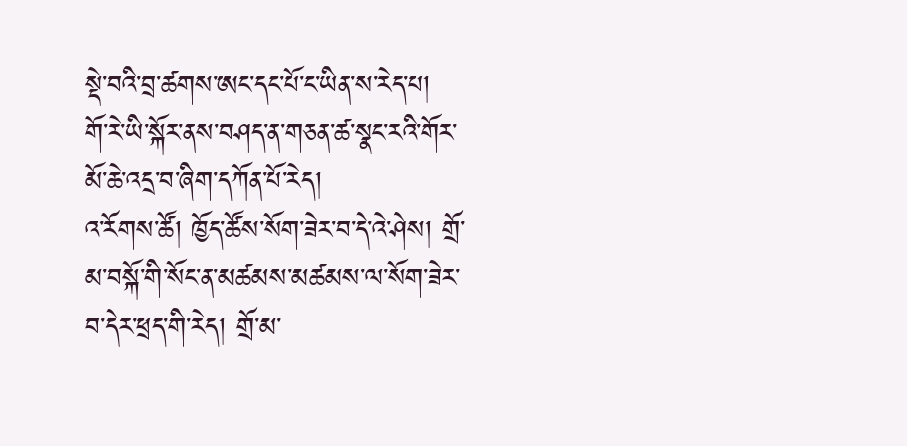སྡེ་བའི་བྲ་ཚགས་ཨང་དང་པོ་ང་ཡིན་ས་རེད་པ།
གོ་རེ་ཡི་སྐོར་ནས་བཤད་ན་གཅན་ཚ་སྣང་རའི་གོར་མོ་ཆེ་འདྲ་བ་ཞིག་དཀོན་པོ་རེད།
འ་རོགས་ཚོ། ཁྱོད་ཚོས་སོག་ཟེར་བ་དེ་འེ་ཤེས། གྲོ་མ་བསྐོ་གི་སོང་ན་མཚམས་མཚམས་ལ་སོག་ཟེར་བ་དེར་ཕྲད་གི་རེད། གྲོ་མ་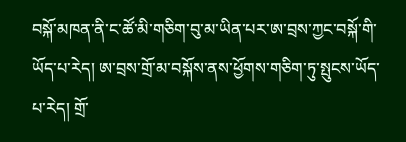བསྐོ་མཁན་ནི་ང་ཚོ་མི་གཅིག་བུ་མ་ཡིན་པར་ཨ་བྲས་ཀྱང་བསྐོ་གི་ཡོད་པ་རེད། ཨ་བྲས་གྲོ་མ་བསྐོས་ནས་ཕྱོགས་གཅིག་ཏུ་སྤུངས་ཡོད་པ་རེད། གྲོ་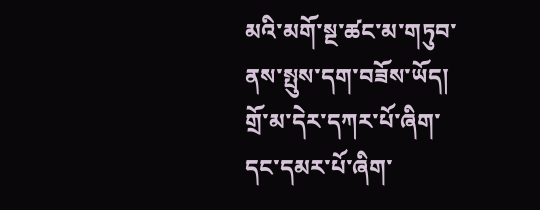མའི་མགོ་སྔ་ཚང་མ་གཏུབ་ནས་སྤུས་དག་བཟོས་ཡོད། གྲོ་མ་དེར་དཀར་པོ་ཞིག་དང་དམར་པོ་ཞིག་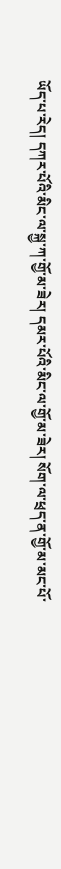ཡོད་པ་རེད། དཀར་པོའི་མིང་ལ་སྐྱ་ཀ་གྱོ་མ་ཟེར། དམར་པོའི་མིང་ལ་གྱོ་མ་ཟེར། སོག་ལ་ཕྲད་ན་གྱོ་མ་མང་པོ་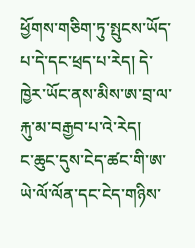ཕྱོགས་གཅིག་ཏུ་སྤུངས་ཡོད་པ་དེ་དང་ཕྲད་པ་རེད། དེ་ཁྱེར་ཡོང་ནས་མིས་ཨ་བྲ་ལ་རྐུ་མ་བརྒྱབ་པ་འེ་རེད།
ང་ཆུང་དུས་ངེད་ཚང་གི་ཨ་ཡེ་ལོ་ལོན་དང་ངེད་གཉིས་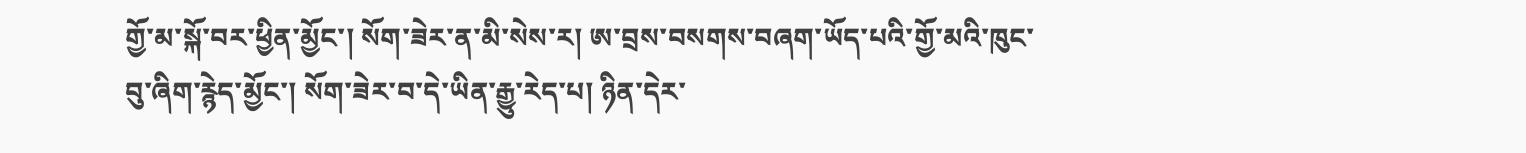གྱོ་མ་སྐོ་བར་ཕྱིན་མྱོང་། སོག་ཟེར་ན་མི་སེས་ར། ཨ་བྲས་བསགས་བཞག་ཡོད་པའི་གྱོ་མའི་ཁུང་བུ་ཞིག་རྙེད་མྱོང་། སོག་ཟེར་བ་དེ་ཡིན་རྒྱུ་རེད་པ། ཉིན་དེར་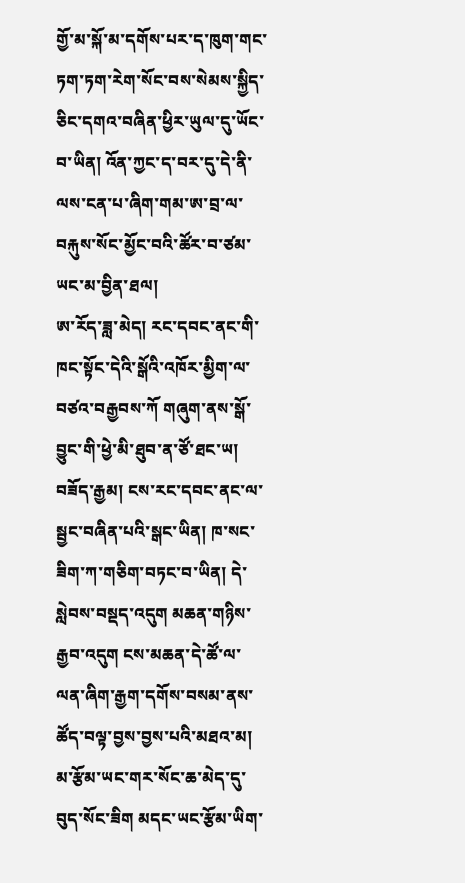གྱོ་མ་སྐོ་མ་དགོས་པར་ད་ཁུག་གང་ཏག་ཏག་རེག་སོང་བས་སེམས་སྐྱིད་ཅིང་དགའ་བཞིན་ཕྱིར་ཡུལ་དུ་ཡོང་བ་ཡིན། འོན་ཀྱང་ད་བར་དུ་དེ་ནི་ལས་ངན་པ་ཞིག་གམ་ཨ་བྲ་ལ་བརྐུས་སོང་མྱོང་བའི་ཚོར་བ་ཙམ་ཡང་མ་བྱིན་ཐལ།
ཨ་རོད་ཟླ་མེད། རང་དབང་ནང་གི་ཁང་སྟོང་དེའི་སྒོའི་འཁོར་མྱིག་ལ་བཙའ་བརྒྱབས་ཀོ གཞུག་ནས་སྒོ་བྱུང་གི་ཕྱེ་མི་ཐུབ་ན་ཙོ་ཐང་ཡ།
བཟོད་རྒྱམ། ངས་རང་དབང་ནང་ལ་སྦྱང་བཞིན་པའི་སྒང་ཡིན། ཁ་སང་ཟིག་ཀ་གཅིག་བཏང་བ་ཡིན། དེ་སླེབས་བསྡད་འདུག མཆན་གཉིས་རྒྱབ་འདུག ངས་མཆན་དེ་ཚོ་ལ་ལན་ཞིག་རྒྱག་དགོས་བསམ་ནས་ཚོད་བལྟ་བྱས་བྱས་པའི་མཐའ་མ། མ་རྩོམ་ཡང་གར་སོང་ཆ་མེད་དུ་བུད་སོང་ཟིག མདང་ཡང་རྩོམ་ཡིག་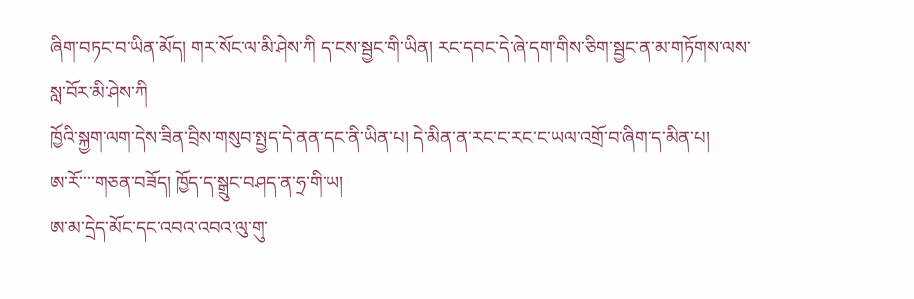ཞིག་བཏང་བ་ཡིན་མོད། གར་སོང་ལ་མི་ཤེས་ཀི ད་ངས་སྦྱང་གི་ཡིན། རང་དབང་དེ་ཞེ་དག་གིས་ཅིག་སྦྱང་ན་མ་གཏོགས་ལས་སླ་བོར་མི་ཤེས་ཀི
ཁྱོའི་སྐྱག་ལག་དེས་ཟིན་བྲིས་གསུབ་སྤྱད་དེ་ནན་དང་ནི་ཡིན་པ། དེ་མིན་ན་རང་ང་རང་ང་ཡལ་འགྲོ་བ་ཞིག་ད་མིན་པ།
ཨ་རོ་་་་གཅན་བཟོད། ཁྱོད་ད་སྒྲུང་བཤད་ན་ཧྲ་གི་ཡ།
ཨ་མ་དྲེད་མོང་དང་འབའ་འབའ་ལུ་གུ་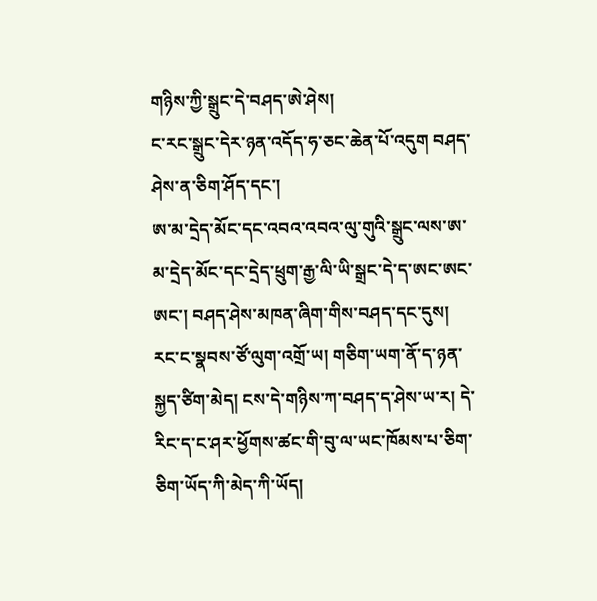གཉིས་ཀྱི་སྒྲུང་དེ་བཤད་ཨེ་ཤེས།
ང་རང་སྒྲུང་དེར་ཉན་འདོད་ཧ་ཅང་ཆེན་པོ་འདུག བཤད་ཤེས་ན་ཅིག་ཤོད་དང་།
ཨ་མ་དྲེད་མོང་དང་འབའ་འབའ་ལུ་གུའི་སྒྲུང་ལས་ཨ་མ་དྲེད་མོང་དང་དྲེད་ཕྲུག་རྒྱ་ལི་ཡི་སྒྲང་དེ་ད་ཨང་ཨང་ཨང་། བཤད་ཤེས་མཁན་ཞིག་གིས་བཤད་དང་དུས། རང་ང་སྣབས་ཙོ་ལུག་འགྲོ་ཡ། གཅིག་ཡག་ནོ་ད་ཉན་སྐྱད་ཙིག་མེད། ངས་དེ་གཉིས་ཀ་བཤད་ད་ཤེས་ཡ་ར། དེ་རིང་ད་ང་ཤར་ཕྱོགས་ཚང་གི་བུ་ལ་ཡང་ཁོམས་པ་ཅིག་ཅིག་ཡོད་ཀི་མེད་ཀི་ཡོད།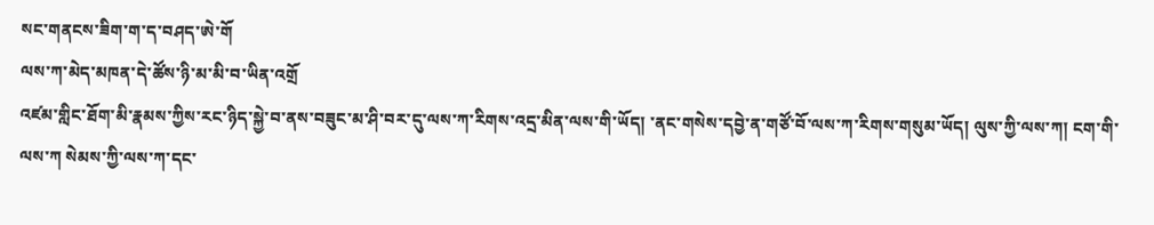སང་གནངས་ཟིག་ག་ད་བཤད་ཨེ་གོ
ལས་ཀ་མེད་མཁན་དེ་ཚོས་ཉི་མ་མི་བ་ཡིན་འགྲོ
འཛམ་གླིང་ཐོག་མི་རྣམས་ཀྱིས་རང་ཉིད་སྐྱེ་བ་ནས་བཟུང་མ་ཤི་བར་དུ་ལས་ཀ་རིགས་འདྲ་མིན་ལས་གི་ཡོད། ་ནང་གསེས་དབྱེ་ན་གཙོ་བོ་ལས་ཀ་རིགས་གསུམ་ཡོད། ལུས་ཀྱི་ལས་ཀ། ངག་གི་ལས་ཀ སེམས་ཀྱི་ལས་ཀ་དང་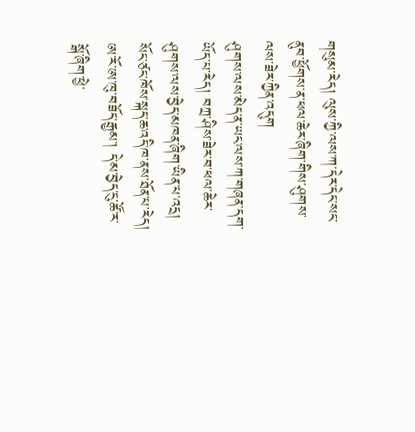གསུམ་རེད། ལུས་ཀྱི་ལས་ཀ་དེར་དེང་སང་ནུབ་ཕྱོགས་ན་ཕལ་ཆེར་ཞིག་གིས་ཤུགས་ལས་ཟེར་ཀྱིན་འདུག
ཤུགས་ལས་མེད་ན་ཡང་ལས་ཀ་གཞན་དག་ཡོད་པ་རེད། བཀྲ་ཤིས་ཟེར་བ་ཕལ་ཆེར་ཤུགས་ལས་བྱེད་མཁན་ཞིག་ཡིན་པ་འདྲ། སོང་ཙང་ཁོས་སྐད་ཆ་འདི་ཁ་ནས་ཐོན་པ་རེད།
ཨ་རོ་ཨ་ཁུ་བཟོད་རྒྱམ་། དེ་མ་བྱེད་ངུ་ཚོ་ར་སྒོ་ཞིག་ཕྱེ་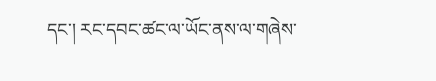དང་། རང་དབང་ཚང་ལ་ཡོང་ནས་ལ་གཞེས་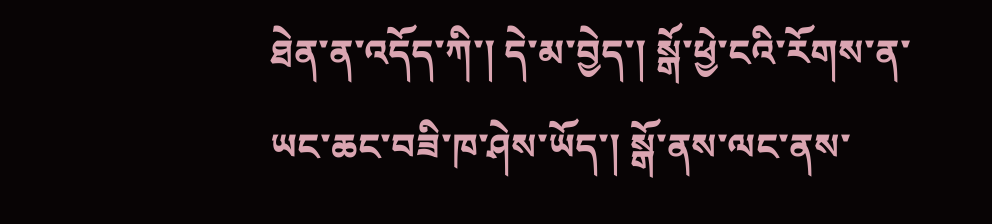ཐེན་ན་འདོད་ཀི་། དེ་མ་བྱེད་། སྒོ་ཕྱེ་ངའི་རོགས་ན་ཡང་ཆང་བཟི་ཁ་ཤེས་ཡོད་། སྒོ་ནས་ལང་ནས་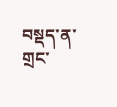བསྡད་ན་གྲང་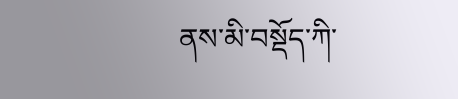ནས་མི་བསྡོད་ཀི་